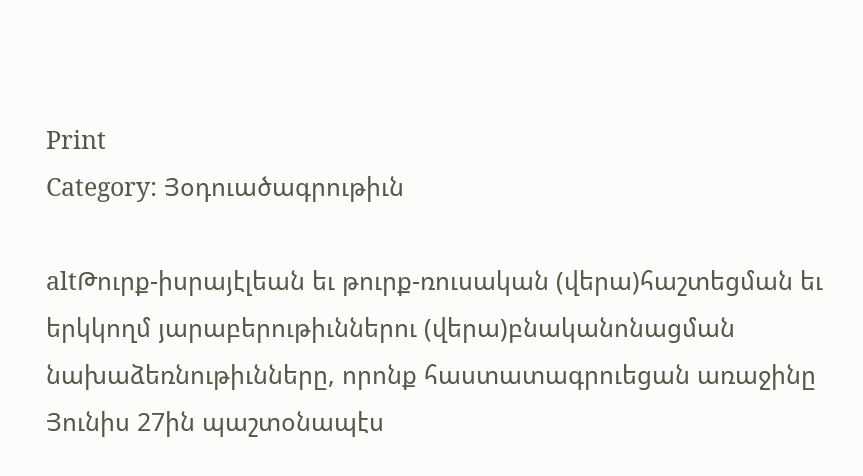Print
Category: Յօդուածագրութիւն

altԹուրք-իսրայէլեան եւ թուրք-ռուսական (վերա)հաշտեցման եւ երկկողմ յարաբերութիւններու (վերա)բնականոնացման նախաձեռնութիւնները, որոնք հաստատագրուեցան առաջինը Յունիս 27ին պաշտօնապէս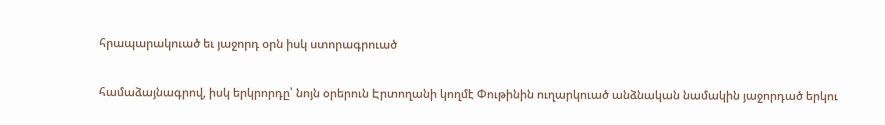հրապարակուած եւ յաջորդ օրն իսկ ստորագրուած

համաձայնագրով, իսկ երկրորդը՝ նոյն օրերուն Էրտողանի կողմէ Փութինին ուղարկուած անձնական նամակին յաջորդած երկու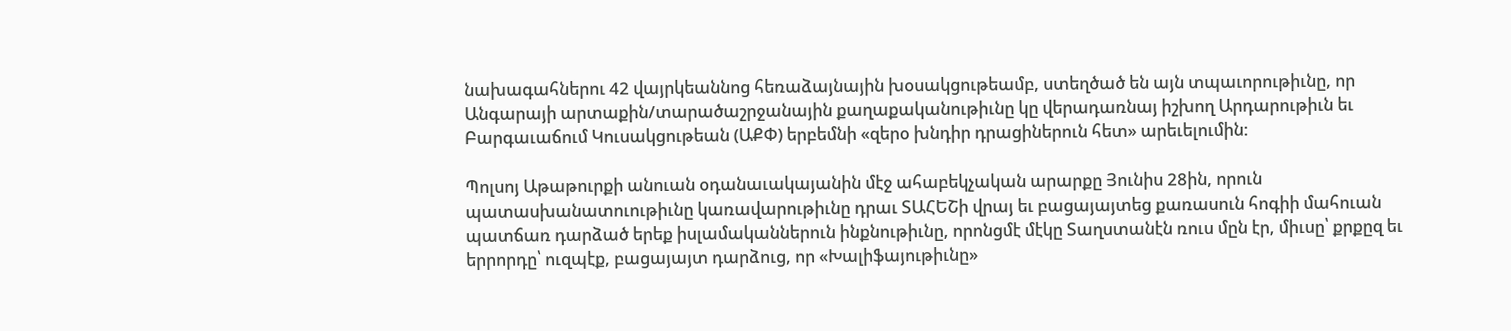նախագահներու 42 վայրկեաննոց հեռաձայնային խօսակցութեամբ, ստեղծած են այն տպաւորութիւնը, որ Անգարայի արտաքին/տարածաշրջանային քաղաքականութիւնը կը վերադառնայ իշխող Արդարութիւն եւ Բարգաւաճում Կուսակցութեան (ԱՔՓ) երբեմնի «զերօ խնդիր դրացիներուն հետ» արեւելումին:

Պոլսոյ Աթաթուրքի անուան օդանաւակայանին մէջ ահաբեկչական արարքը Յունիս 28ին, որուն պատասխանատուութիւնը կառավարութիւնը դրաւ ՏԱՀԵՇի վրայ եւ բացայայտեց քառասուն հոգիի մահուան պատճառ դարձած երեք իսլամականներուն ինքնութիւնը, որոնցմէ մէկը Տաղստանէն ռուս մըն էր, միւսը՝ քրքըզ եւ երրորդը՝ ուզպէք, բացայայտ դարձուց, որ «Խալիֆայութիւնը»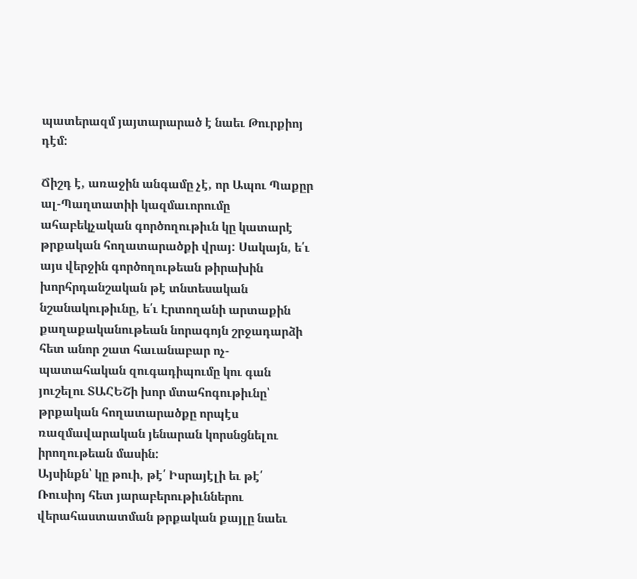պատերազմ յայտարարած է նաեւ Թուրքիոյ դէմ:

Ճիշդ է, առաջին անգամը չէ, որ Ապու Պաքըր ալ-Պաղտատիի կազմաւորումը ահաբեկչական գործողութիւն կը կատարէ թրքական հողատարածքի վրայ: Սակայն, ե՛ւ այս վերջին գործողութեան թիրախին խորհրդանշական թէ տնտեսական նշանակութիւնը, ե՛ւ Էրտողանի արտաքին քաղաքականութեան նորագոյն շրջադարձի հետ անոր շատ հաւանաբար ոչ-պատահական զուգադիպումը կու գան յուշելու ՏԱՀԵՇի խոր մտահոգութիւնը՝ թրքական հողատարածքը որպէս ռազմավարական յենարան կորսնցնելու իրողութեան մասին:
Այսինքն՝ կը թուի, թէ՛ Իսրայէլի եւ թէ՛ Ռուսիոյ հետ յարաբերութիւններու վերահաստատման թրքական քայլը նաեւ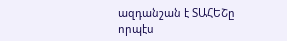ազդանշան է ՏԱՀԵՇը որպէս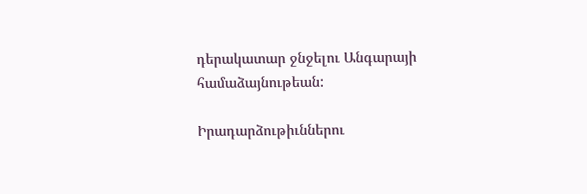դերակատար ջնջելու Անգարայի համաձայնութեան:

Իրադարձութիւններու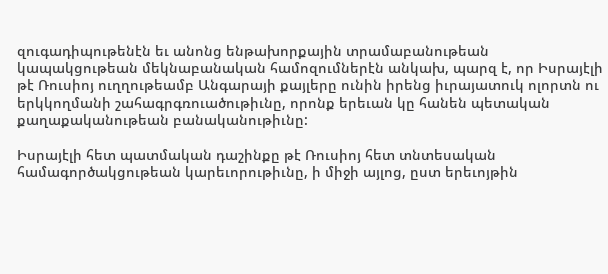զուգադիպութենէն եւ անոնց ենթախորքային տրամաբանութեան կապակցութեան մեկնաբանական համոզումներէն անկախ, պարզ է, որ Իսրայէլի թէ Ռուսիոյ ուղղութեամբ Անգարայի քայլերը ունին իրենց իւրայատուկ ոլորտն ու երկկողմանի շահագրգռուածութիւնը, որոնք երեւան կը հանեն պետական քաղաքականութեան բանականութիւնը:

Իսրայէլի հետ պատմական դաշինքը թէ Ռուսիոյ հետ տնտեսական համագործակցութեան կարեւորութիւնը, ի միջի այլոց, ըստ երեւոյթին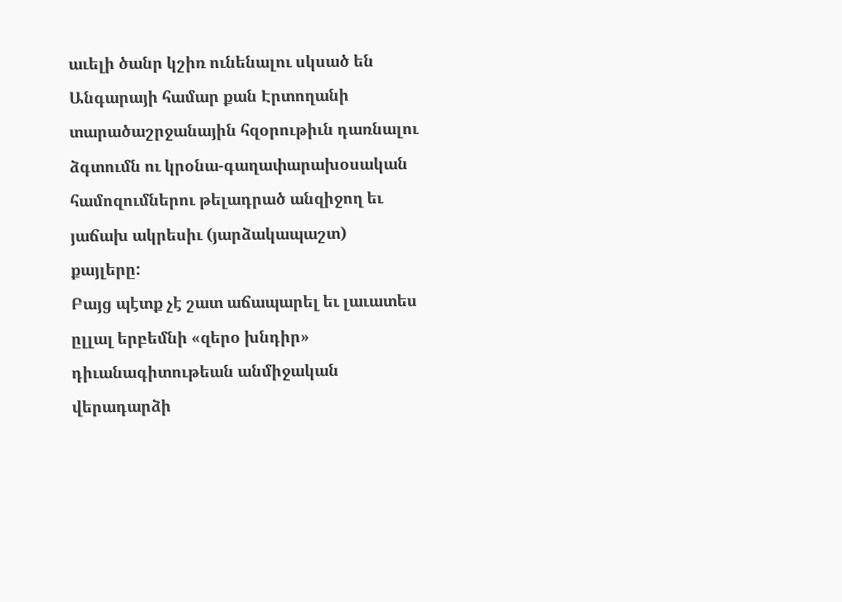աւելի ծանր կշիռ ունենալու սկսած են Անգարայի համար քան Էրտողանի տարածաշրջանային հզօրութիւն դառնալու ձգտումն ու կրօնա-գաղափարախօսական համոզումներու թելադրած անզիջող եւ յաճախ ակրեսիւ (յարձակապաշտ) քայլերը:
Բայց պէտք չէ շատ աճապարել եւ լաւատես ըլլալ երբեմնի «զերօ խնդիր» դիւանագիտութեան անմիջական վերադարձի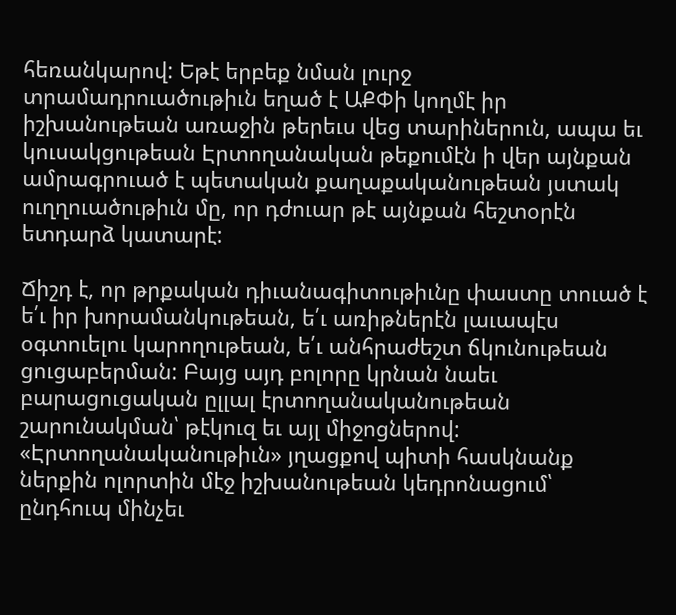հեռանկարով: Եթէ երբեք նման լուրջ տրամադրուածութիւն եղած է ԱՔՓի կողմէ իր իշխանութեան առաջին թերեւս վեց տարիներուն, ապա եւ կուսակցութեան Էրտողանական թեքումէն ի վեր այնքան ամրագրուած է պետական քաղաքականութեան յստակ ուղղուածութիւն մը, որ դժուար թէ այնքան հեշտօրէն ետդարձ կատարէ:

Ճիշդ է, որ թրքական դիւանագիտութիւնը փաստը տուած է ե՛ւ իր խորամանկութեան, ե՛ւ առիթներէն լաւապէս օգտուելու կարողութեան, ե՛ւ անհրաժեշտ ճկունութեան ցուցաբերման: Բայց այդ բոլորը կրնան նաեւ բարացուցական ըլլալ էրտողանականութեան շարունակման՝ թէկուզ եւ այլ միջոցներով:
«Էրտողանականութիւն» յղացքով պիտի հասկնանք ներքին ոլորտին մէջ իշխանութեան կեդրոնացում՝ ընդհուպ մինչեւ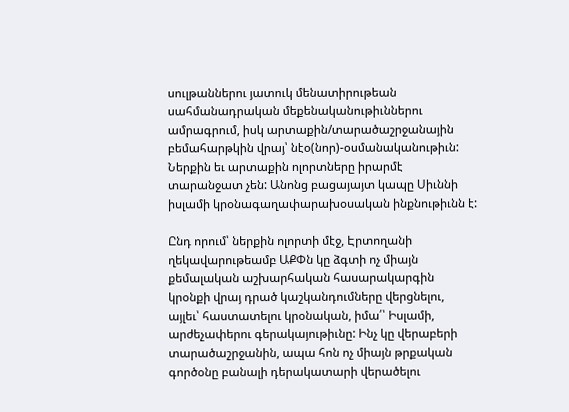սուլթաններու յատուկ մենատիրութեան սահմանադրական մեքենականութիւններու ամրագրում, իսկ արտաքին/տարածաշրջանային բեմահարթկին վրայ՝ նէօ(նոր)-օսմանականութիւն:
Ներքին եւ արտաքին ոլորտները իրարմէ տարանջատ չեն: Անոնց բացայայտ կապը Սիւննի իսլամի կրօնագաղափարախօսական ինքնութիւնն է:

Ընդ որում՝ ներքին ոլորտի մէջ, Էրտողանի ղեկավարութեամբ ԱՔՓն կը ձգտի ոչ միայն քեմալական աշխարհական հասարակարգին կրօնքի վրայ դրած կաշկանդումները վերցնելու, այլեւ՝ հաստատելու կրօնական, իմա՛՝ Իսլամի, արժեչափերու գերակայութիւնը: Ինչ կը վերաբերի տարածաշրջանին, ապա հոն ոչ միայն թրքական գործօնը բանալի դերակատարի վերածելու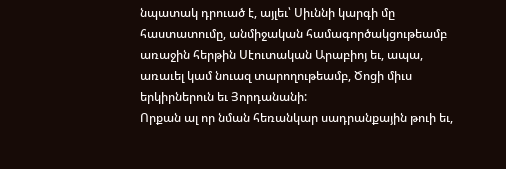նպատակ դրուած է, այլեւ՝ Սիւննի կարգի մը հաստատումը, անմիջական համագործակցութեամբ առաջին հերթին Սէուտական Արաբիոյ եւ, ապա, առաւել կամ նուազ տարողութեամբ, Ծոցի միւս երկիրներուն եւ Յորդանանի:
Որքան ալ որ նման հեռանկար սադրանքային թուի եւ,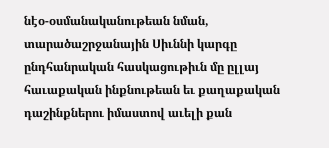նէօ-օսմանականութեան նման, տարածաշրջանային Սիւննի կարգը ընդհանրական հասկացութիւն մը ըլլայ հաւաքական ինքնութեան եւ քաղաքական դաշինքներու իմաստով աւելի քան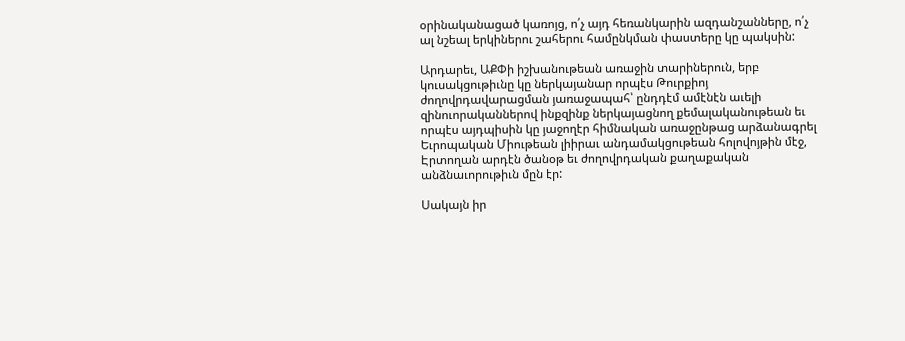օրինականացած կառոյց, ո՛չ այդ հեռանկարին ազդանշանները, ո՛չ ալ նշեալ երկիներու շահերու համընկման փաստերը կը պակսին:

Արդարեւ, ԱՔՓի իշխանութեան առաջին տարիներուն, երբ կուսակցութիւնը կը ներկայանար որպէս Թուրքիոյ ժողովրդավարացման յառաջապահ՝ ընդդէմ ամէնէն աւելի զինուորականներով ինքզինք ներկայացնող քեմալականութեան եւ որպէս այդպիսին կը յաջողէր հիմնական առաջընթաց արձանագրել Եւրոպական Միութեան լիիրաւ անդամակցութեան հոլովոյթին մէջ, Էրտողան արդէն ծանօթ եւ ժողովրդական քաղաքական անձնաւորութիւն մըն էր:

Սակայն իր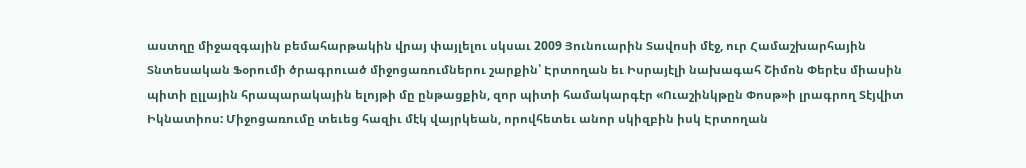աստղը միջազգային բեմահարթակին վրայ փայլելու սկսաւ 2009 Յունուարին Տավոսի մէջ, ուր Համաշխարհային Տնտեսական Ֆօրումի ծրագրուած միջոցառումներու շարքին՝ Էրտողան եւ Իսրայէլի նախագահ Շիմոն Փերէս միասին պիտի ըլլային հրապարակային ելոյթի մը ընթացքին, զոր պիտի համակարգէր «Ուաշինկթըն Փոսթ»ի լրագրող Տէյվիտ Իկնատիոս: Միջոցառումը տեւեց հազիւ մէկ վայրկեան, որովհետեւ անոր սկիզբին իսկ Էրտողան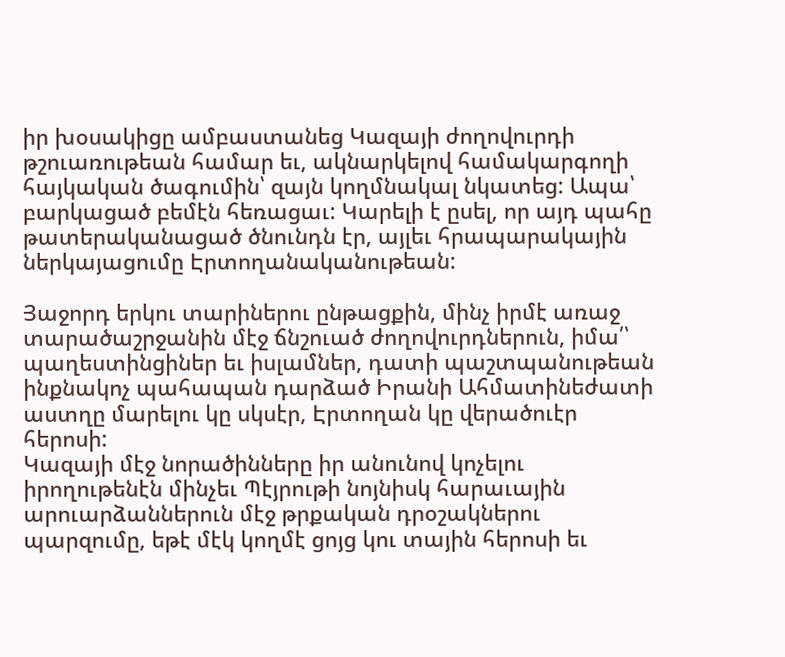իր խօսակիցը ամբաստանեց Կազայի ժողովուրդի թշուառութեան համար եւ, ակնարկելով համակարգողի հայկական ծագումին՝ զայն կողմնակալ նկատեց: Ապա՝ բարկացած բեմէն հեռացաւ: Կարելի է ըսել, որ այդ պահը թատերականացած ծնունդն էր, այլեւ հրապարակային ներկայացումը Էրտողանականութեան:

Յաջորդ երկու տարիներու ընթացքին, մինչ իրմէ առաջ տարածաշրջանին մէջ ճնշուած ժողովուրդներուն, իմա՛՝ պաղեստինցիներ եւ իսլամներ, դատի պաշտպանութեան ինքնակոչ պահապան դարձած Իրանի Ահմատինեժատի աստղը մարելու կը սկսէր, Էրտողան կը վերածուէր հերոսի:
Կազայի մէջ նորածինները իր անունով կոչելու իրողութենէն մինչեւ Պէյրութի նոյնիսկ հարաւային արուարձաններուն մէջ թրքական դրօշակներու պարզումը, եթէ մէկ կողմէ ցոյց կու տային հերոսի եւ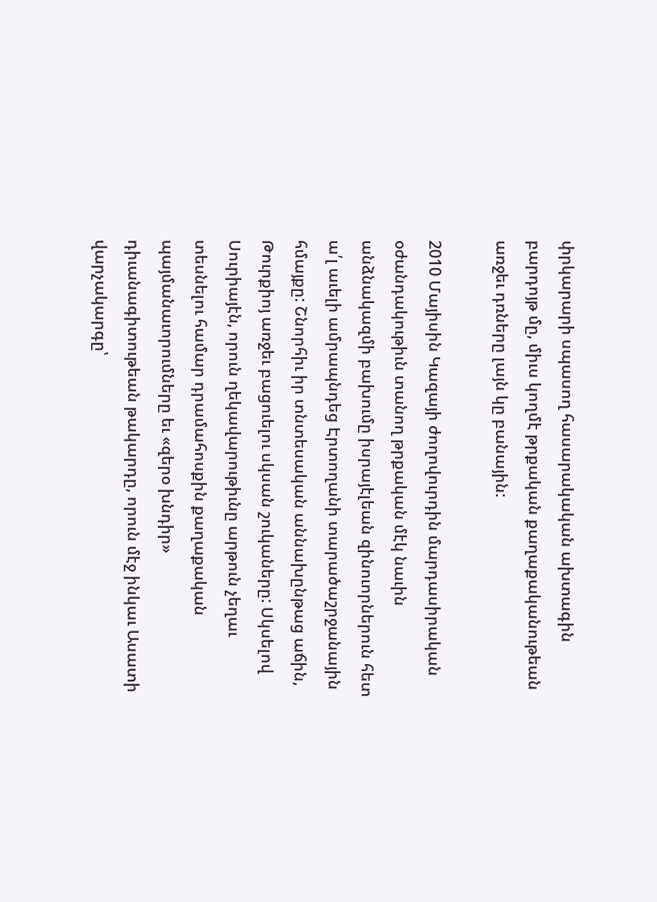փրկարարի սպասող հասարակական ախտագին բարդոյթ մը, միւս կողմէ թրքական քաղաքականութեան առջեւ դռները լայն կը բանային:

2010 Մայիսին Կազայի ժողովուրդին մարդասիրական օժանդակութիւն տանող թրքական մէկ նաւին անձնակազմի բախումը իսրայէլեան զինուորներուն հետ ա՛լ աւելի ամրապնդեց Էրտողանի տարածաշրջանային հմայքը: Շնորհիւ իր տնտեսական աննախընթաց աճին, Թուրքիոյ առջեւ բացուելու սկսան շուկաները: Սկսելով Սուրիայէն, որուն ղեկավարութիւնը արթուն չեղաւ տեսնելու համար դրամահոսքին քաղաքական պայմանաւորումները եւ «զերօ խնդիր» դիւանագիտութեան թակարդը, որուն մէջ ինկաւ Ասատի վարչակարգը՝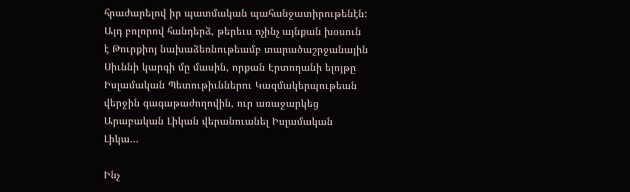հրաժարելով իր պատմական պահանջատիրութենէն:
Այդ բոլորով հանդերձ, թերեւս ոչինչ այնքան խօսուն է Թուրքիոյ նախաձեռնութեամբ տարածաշրջանային Սիւննի կարգի մը մասին, որքան Էրտողանի ելոյթը Իսլամական Պետութիւններու Կազմակերպութեան վերջին գագաթաժողովին, ուր առաջարկեց Արաբական Լիկան վերանուանել Իսլամական Լիկա…

Ինչ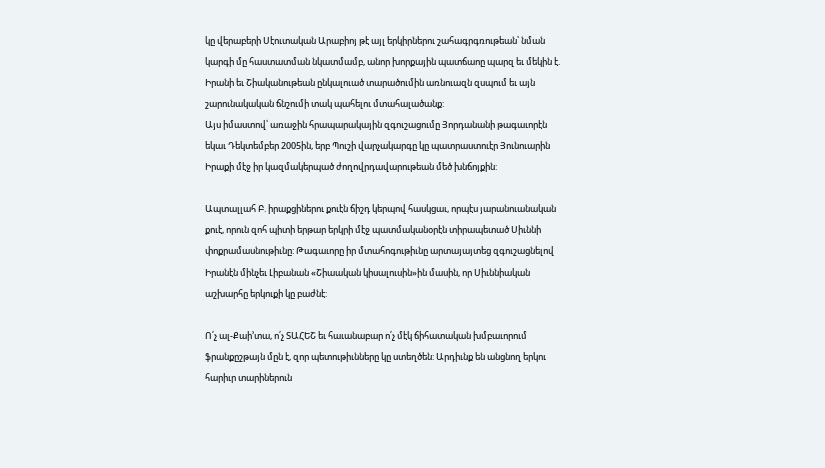կը վերաբերի Սէուտական Արաբիոյ թէ այլ երկիրներու շահագրգռութեան՝ նման կարգի մը հաստատման նկատմամբ, անոր խորքային պատճաոը պարզ եւ մեկին է. Իրանի եւ Շիականութեան ընկալուած տարածումին առնուազն զսպում եւ այն շարունակական ճնշումի տակ պահելու մտահալածանք:
Այս իմաստով՝ առաջին հրապարակային զգուշացումը Յորդանանի թագաւորէն եկաւ Դեկտեմբեր 2005ին, երբ Պուշի վարչակարգը կը պատրաստուէր Յունուարին Իրաքի մէջ իր կազմակերպած ժողովրդավարութեան մեծ խնճոյքին:

Ապտալլահ Բ. իրաքցիներու քուէն ճիշդ կերպով հասկցաւ, որպէս յարանուանական քուէ, որուն զոհ պիտի երթար երկրի մէջ պատմականօրէն տիրապետած Սիւննի փոքրամասնութիւնը: Թագաւորը իր մտահոգութիւնը արտայայտեց զգուշացնելով Իրանէն մինչեւ Լիբանան «Շիաական կիսալուսին»ին մասին, որ Սիւննիական աշխարհը երկուքի կը բաժնէ:

Ո՛չ ալ-Քաի’տա, ո՛չ ՏԱՀԵՇ եւ հաւանաբար ո՛չ մէկ ճիհատական խմբաւորում ֆրանքըշթայն մըն է, զոր պետութիւնները կը ստեղծեն: Արդիւնք են անցնող երկու հարիւր տարիներուն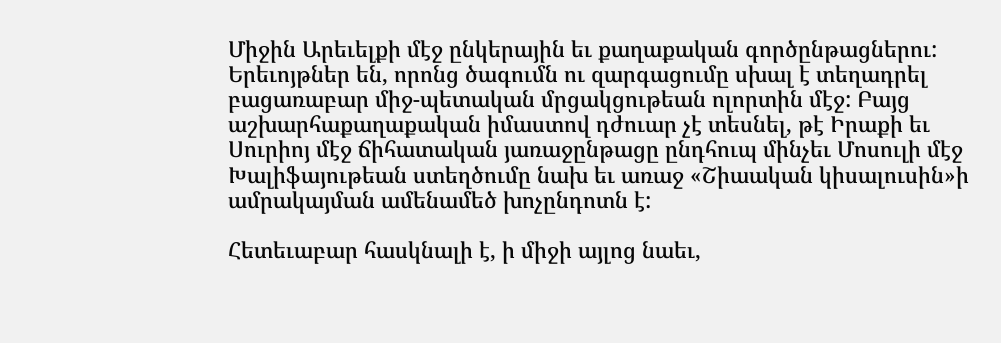Միջին Արեւելքի մէջ ընկերային եւ քաղաքական գործընթացներու: Երեւոյթներ են, որոնց ծագումն ու զարգացումը սխալ է տեղադրել բացառաբար միջ-պետական մրցակցութեան ոլորտին մէջ: Բայց աշխարհաքաղաքական իմաստով դժուար չէ տեսնել, թէ Իրաքի եւ Սուրիոյ մէջ ճիհատական յառաջընթացը ընդհուպ մինչեւ Մոսուլի մէջ Խալիֆայութեան ստեղծումը նախ եւ առաջ «Շիաական կիսալուսին»ի ամրակայման ամենամեծ խոչընդոտն է:

Հետեւաբար հասկնալի է, ի միջի այլոց նաեւ,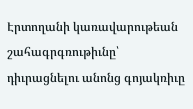Էրտողանի կառավարութեան շահագրգռութիւնը՝ դիւրացնելու անոնց գոյակռիւը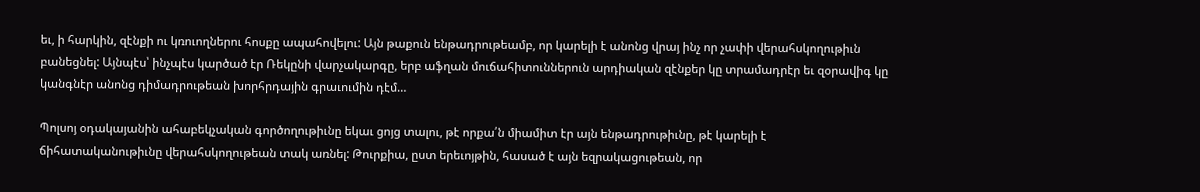եւ, ի հարկին, զէնքի ու կռուողներու հոսքը ապահովելու: Այն թաքուն ենթադրութեամբ, որ կարելի է անոնց վրայ ինչ որ չափի վերահսկողութիւն բանեցնել: Այնպէս՝ ինչպէս կարծած էր Ռեկընի վարչակարգը, երբ աֆղան մուճահիտուններուն արդիական զէնքեր կը տրամադրէր եւ զօրավիգ կը կանգնէր անոնց դիմադրութեան խորհրդային գրաւումին դէմ…

Պոլսոյ օդակայանին ահաբեկչական գործողութիւնը եկաւ ցոյց տալու, թէ որքա՛ն միամիտ էր այն ենթադրութիւնը, թէ կարելի է ճիհատականութիւնը վերահսկողութեան տակ առնել: Թուրքիա, ըստ երեւոյթին, հասած է այն եզրակացութեան, որ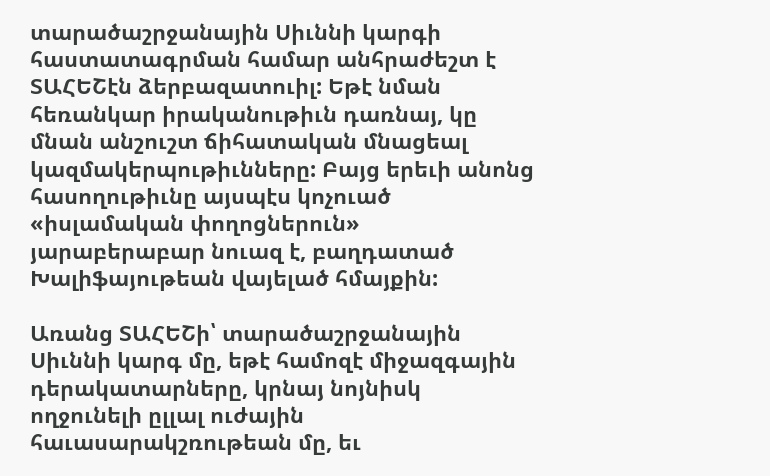տարածաշրջանային Սիւննի կարգի հաստատագրման համար անհրաժեշտ է ՏԱՀԵՇէն ձերբազատուիլ: Եթէ նման հեռանկար իրականութիւն դառնայ, կը մնան անշուշտ ճիհատական մնացեալ կազմակերպութիւնները: Բայց երեւի անոնց հասողութիւնը այսպէս կոչուած «իսլամական փողոցներուն» յարաբերաբար նուազ է, բաղդատած Խալիֆայութեան վայելած հմայքին:

Առանց ՏԱՀԵՇի՝ տարածաշրջանային Սիւննի կարգ մը, եթէ համոզէ միջազգային դերակատարները, կրնայ նոյնիսկ ողջունելի ըլլալ ուժային հաւասարակշռութեան մը, եւ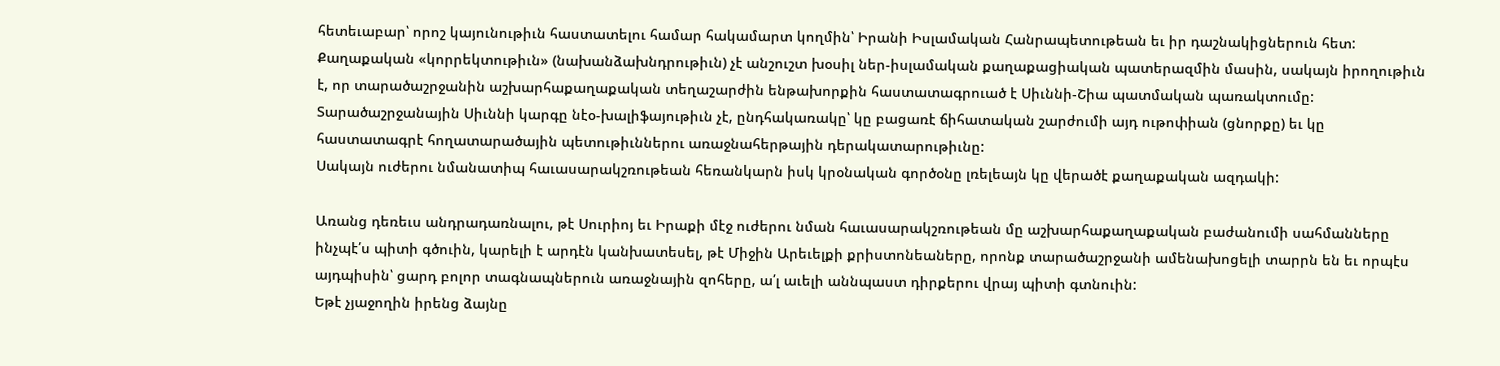հետեւաբար՝ որոշ կայունութիւն հաստատելու համար հակամարտ կողմին՝ Իրանի Իսլամական Հանրապետութեան եւ իր դաշնակիցներուն հետ:
Քաղաքական «կորրեկտութիւն» (նախանձախնդրութիւն) չէ անշուշտ խօսիլ ներ-իսլամական քաղաքացիական պատերազմին մասին, սակայն իրողութիւն է, որ տարածաշրջանին աշխարհաքաղաքական տեղաշարժին ենթախորքին հաստատագրուած է Սիւննի-Շիա պատմական պառակտումը: Տարածաշրջանային Սիւննի կարգը նէօ-խալիֆայութիւն չէ, ընդհակառակը՝ կը բացառէ ճիհատական շարժումի այդ ութոփիան (ցնորքը) եւ կը հաստատագրէ հողատարածային պետութիւններու առաջնահերթային դերակատարութիւնը:
Սակայն ուժերու նմանատիպ հաւասարակշռութեան հեռանկարն իսկ կրօնական գործօնը լռելեայն կը վերածէ քաղաքական ազդակի:

Առանց դեռեւս անդրադառնալու, թէ Սուրիոյ եւ Իրաքի մէջ ուժերու նման հաւասարակշռութեան մը աշխարհաքաղաքական բաժանումի սահմանները ինչպէ՛ս պիտի գծուին, կարելի է արդէն կանխատեսել, թէ Միջին Արեւելքի քրիստոնեաները, որոնք տարածաշրջանի ամենախոցելի տարրն են եւ որպէս այդպիսին՝ ցարդ բոլոր տագնապներուն առաջնային զոհերը, ա՛լ աւելի աննպաստ դիրքերու վրայ պիտի գտնուին:
Եթէ չյաջողին իրենց ձայնը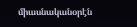միասնականօրէն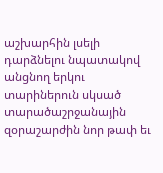աշխարհին լսելի դարձնելու նպատակով անցնող երկու տարիներուն սկսած տարածաշրջանային զօրաշարժին նոր թափ եւ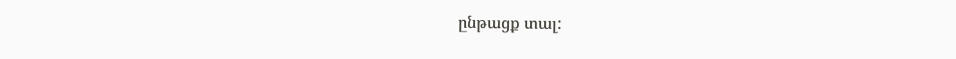ընթացք տալ: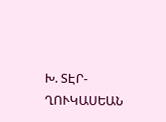Խ. ՏԷՐ-ՂՈՒԿԱՍԵԱՆ